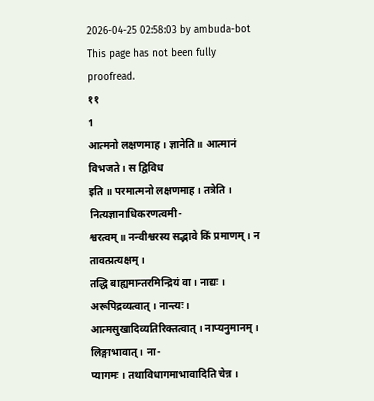2026-04-25 02:58:03 by ambuda-bot
This page has not been fully proofread.
११
1
आत्मनो लक्षणमाह । ज्ञानेति ॥ आत्मानं विभजते । स द्विविध
इति ॥ परमात्मनो लक्षणमाह । तत्रेति । नित्यज्ञानाधिकरणत्वमी-
श्वरत्वम् ॥ नन्वीश्वरस्य सद्भावे किं प्रमाणम् । न तावत्प्रत्यक्षम् ।
तद्धि बाह्यमान्तरमिन्द्रियं वा । नाद्यः । अरूपिद्रव्यत्वात् । नान्त्यः।
आत्मसुखादिव्यतिरिक्तत्वात् । नाप्यनुमानम् । लिङ्गाभावात् । ना-
प्यागमः । तथाविधागमाभावादिति चेन्न ।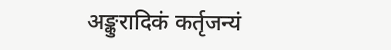अङ्कुरादिकं कर्तृजन्यं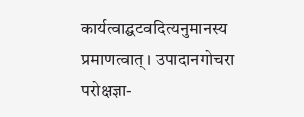कार्यत्वाद्घटवदित्यनुमानस्य प्रमाणत्वात् । उपादानगोचरा परोक्षज्ञा-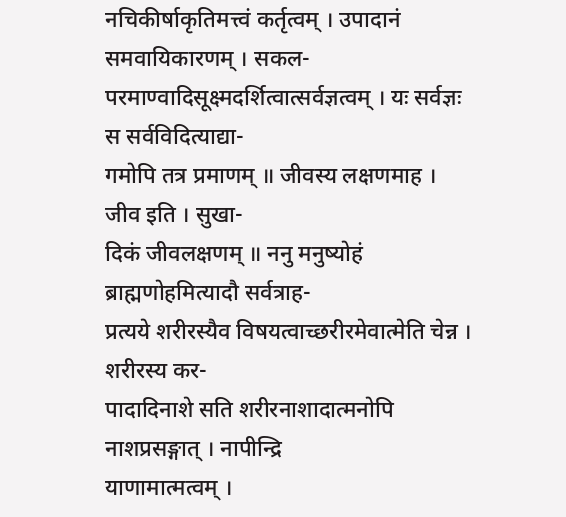नचिकीर्षाकृतिमत्त्वं कर्तृत्वम् । उपादानं समवायिकारणम् । सकल-
परमाण्वादिसूक्ष्मदर्शित्वात्सर्वज्ञत्वम् । यः सर्वज्ञः स सर्वविदित्याद्या-
गमोपि तत्र प्रमाणम् ॥ जीवस्य लक्षणमाह । जीव इति । सुखा-
दिकं जीवलक्षणम् ॥ ननु मनुष्योहं ब्राह्मणोहमित्यादौ सर्वत्राह-
प्रत्यये शरीरस्यैव विषयत्वाच्छरीरमेवात्मेति चेन्न । शरीरस्य कर-
पादादिनाशे सति शरीरनाशादात्मनोपि नाशप्रसङ्गात् । नापीन्द्रि
याणामात्मत्वम् ।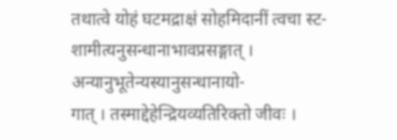तथात्वे योहं घटमद्राक्षं सोहमिदानीं त्वचा स्ट-
शामीत्यनुसन्धानाभावप्रसङ्गात् । अन्यानुभूतेन्यस्यानुसन्धानायो-
गात् । तस्माद्देहेन्द्रियव्यतिरिक्तो जीवः ।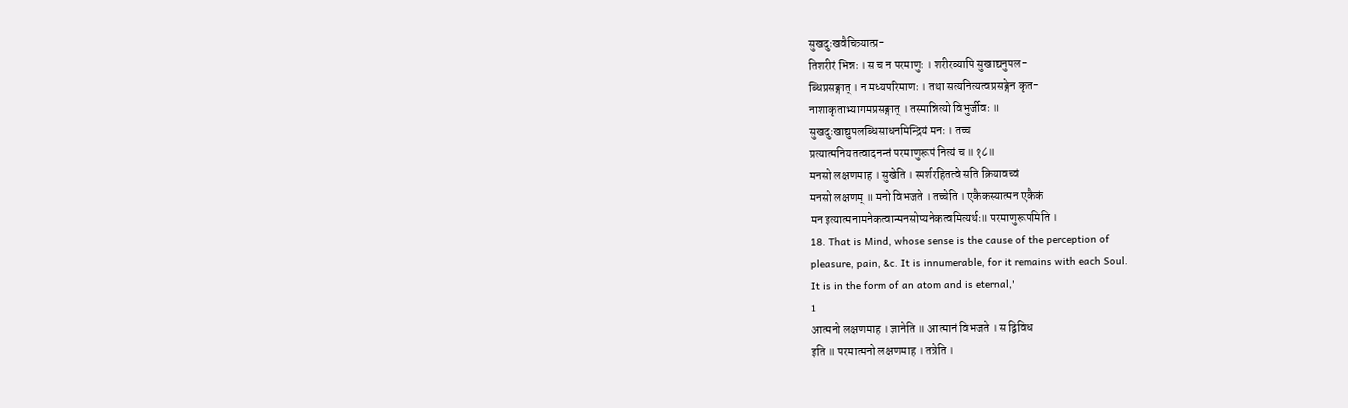सुखदुःखवैचित्र्यात्प्र-
तिशरीरं भिन्नः । स च न परमाणुः । शरीरव्यापि सुखाद्यनुपल-
ब्धिप्रसङ्गात् । न मध्यपरिमाणः । तथा सत्यनित्यत्वप्रसङ्गेन कृत-
नाशाकृताभ्यागमप्रसङ्गात् । तस्मान्नित्यो विभुर्जीवः ॥
सुखदुःखाद्युपलब्धिसाधनमिन्द्रियं मनः । तच्च
प्रत्यात्मनियतत्वादनन्तं परमाणुरूपं नित्यं च ॥१८॥
मनसो लक्षणमाह । सुखेति । स्पर्शरहितत्वे सति क्रियावच्वं
मनसो लक्षणम् ॥ मनो विभजते । तच्चेति । एकैकस्यात्मन एकैकं
मन इत्यात्मनामनेकत्वान्मनसोप्यनेकत्वमित्यर्थः॥ परमाणुरूपमिति ।
18. That is Mind, whose sense is the cause of the perception of
pleasure, pain, &c. It is innumerable, for it remains with each Soul.
It is in the form of an atom and is eternal,'
1
आत्मनो लक्षणमाह । ज्ञानेति ॥ आत्मानं विभजते । स द्विविध
इति ॥ परमात्मनो लक्षणमाह । तत्रेति ।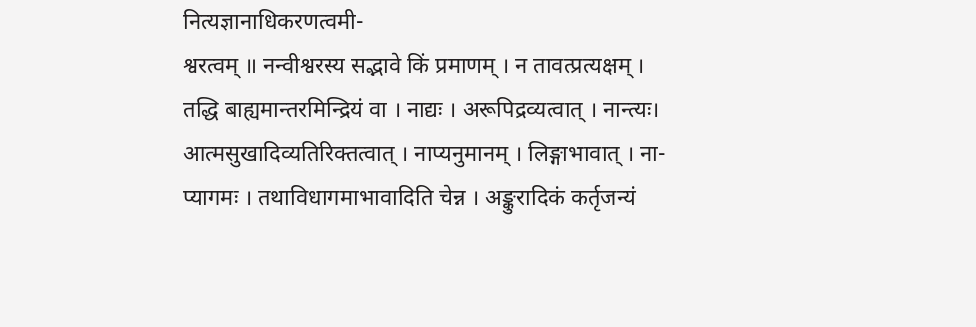नित्यज्ञानाधिकरणत्वमी-
श्वरत्वम् ॥ नन्वीश्वरस्य सद्भावे किं प्रमाणम् । न तावत्प्रत्यक्षम् ।
तद्धि बाह्यमान्तरमिन्द्रियं वा । नाद्यः । अरूपिद्रव्यत्वात् । नान्त्यः।
आत्मसुखादिव्यतिरिक्तत्वात् । नाप्यनुमानम् । लिङ्गाभावात् । ना-
प्यागमः । तथाविधागमाभावादिति चेन्न । अङ्कुरादिकं कर्तृजन्यं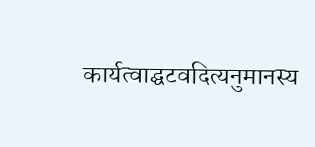कार्यत्वाद्घटवदित्यनुमानस्य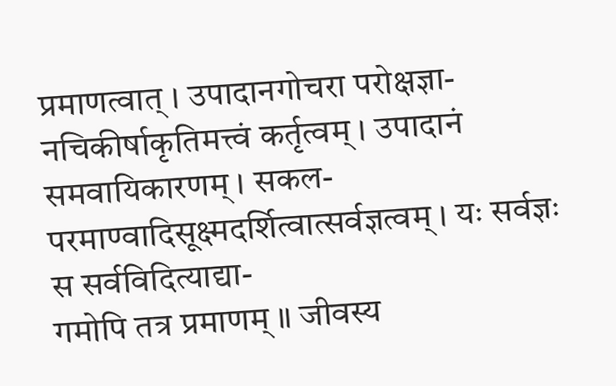प्रमाणत्वात् । उपादानगोचरा परोक्षज्ञा-
नचिकीर्षाकृतिमत्त्वं कर्तृत्वम् । उपादानं समवायिकारणम् । सकल-
परमाण्वादिसूक्ष्मदर्शित्वात्सर्वज्ञत्वम् । यः सर्वज्ञः स सर्वविदित्याद्या-
गमोपि तत्र प्रमाणम् ॥ जीवस्य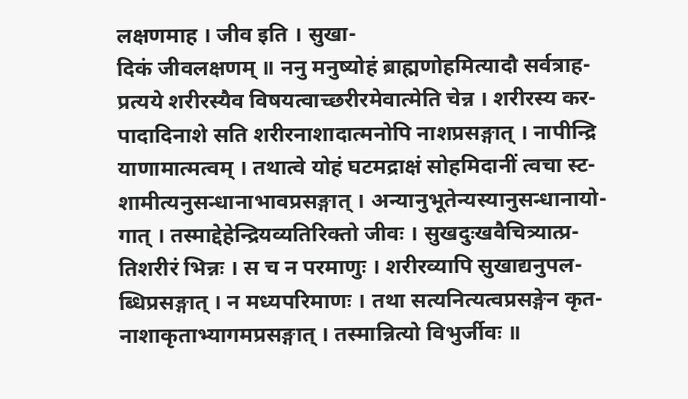लक्षणमाह । जीव इति । सुखा-
दिकं जीवलक्षणम् ॥ ननु मनुष्योहं ब्राह्मणोहमित्यादौ सर्वत्राह-
प्रत्यये शरीरस्यैव विषयत्वाच्छरीरमेवात्मेति चेन्न । शरीरस्य कर-
पादादिनाशे सति शरीरनाशादात्मनोपि नाशप्रसङ्गात् । नापीन्द्रि
याणामात्मत्वम् । तथात्वे योहं घटमद्राक्षं सोहमिदानीं त्वचा स्ट-
शामीत्यनुसन्धानाभावप्रसङ्गात् । अन्यानुभूतेन्यस्यानुसन्धानायो-
गात् । तस्माद्देहेन्द्रियव्यतिरिक्तो जीवः । सुखदुःखवैचित्र्यात्प्र-
तिशरीरं भिन्नः । स च न परमाणुः । शरीरव्यापि सुखाद्यनुपल-
ब्धिप्रसङ्गात् । न मध्यपरिमाणः । तथा सत्यनित्यत्वप्रसङ्गेन कृत-
नाशाकृताभ्यागमप्रसङ्गात् । तस्मान्नित्यो विभुर्जीवः ॥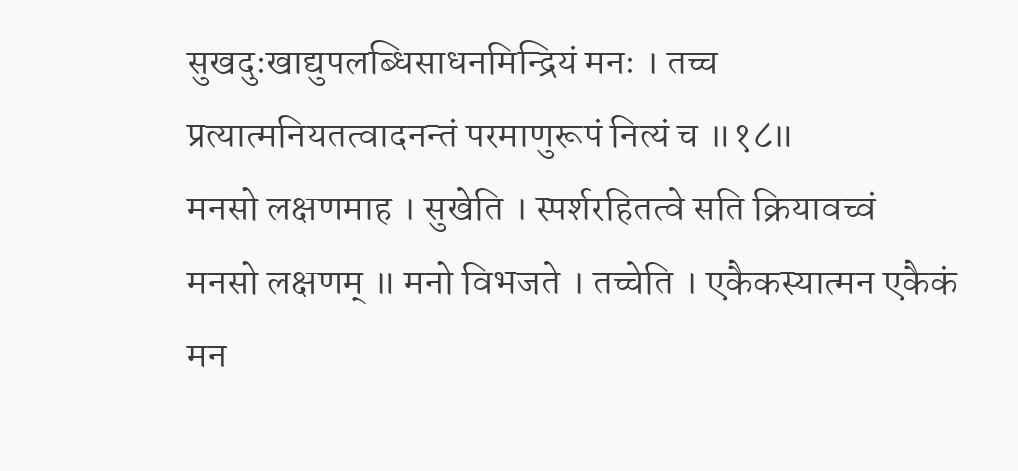सुखदुःखाद्युपलब्धिसाधनमिन्द्रियं मनः । तच्च
प्रत्यात्मनियतत्वादनन्तं परमाणुरूपं नित्यं च ॥१८॥
मनसो लक्षणमाह । सुखेति । स्पर्शरहितत्वे सति क्रियावच्वं
मनसो लक्षणम् ॥ मनो विभजते । तच्चेति । एकैकस्यात्मन एकैकं
मन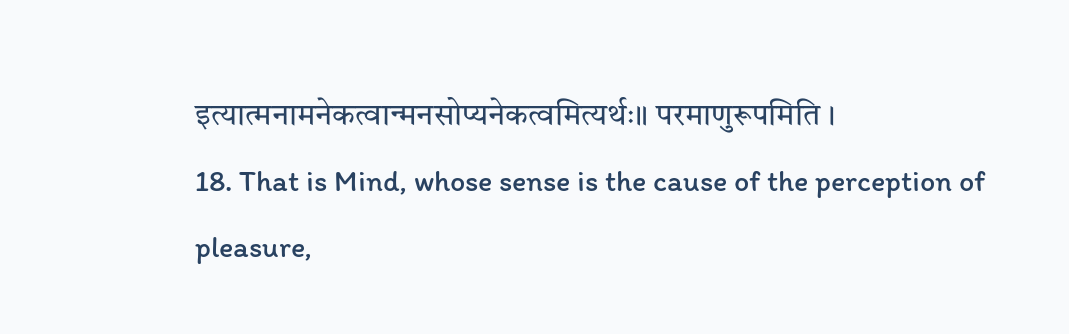इत्यात्मनामनेकत्वान्मनसोप्यनेकत्वमित्यर्थः॥ परमाणुरूपमिति ।
18. That is Mind, whose sense is the cause of the perception of
pleasure,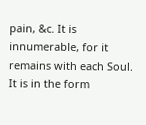pain, &c. It is innumerable, for it remains with each Soul.
It is in the form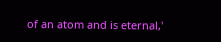of an atom and is eternal,'